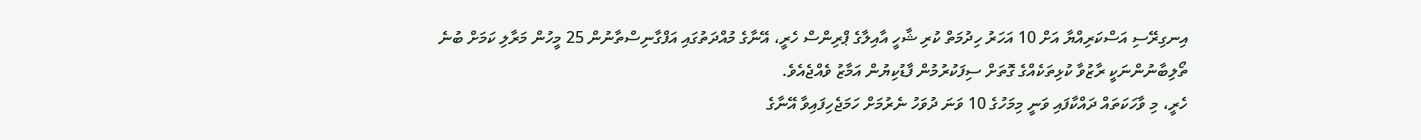އިނގިރޭސި އަސްކަރިއްޔާ އަށް 10 އަހަރު ހިދުމަތް ކުރި ޝާހީ އާއިލާގެ ޕްރިންސް ހެރީ، އޭނާގެ މުއްދަތުގައި އަފްގާނިސްތާނުން 25 މީހުން މަރާލި ކަމަށް ބުނެ ތޯލިބާނުންނަކީ ރާޒުވާ ކުޅިތަކެއްގެ ގޮތަށް ސިފަކުރުމުން ފާޑުކިޔުން އަމާޒު ވެއްޖެއެވެ.
ހެރީ، މި ވާހަކަތައް ދައްކާފައި ވަނީ މިމަހުގެ 10 ވަނަ ދުވަހު ނެރުމަށް ހަމަޖެހިފައިވާ އޭނާގެ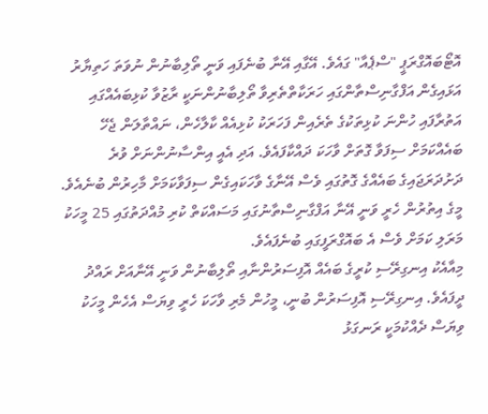އޮޓޯބައޮގްރަޕީ "ސްޕެއާ" ގައެވެ. އޭގާއި އޭނާ ބުނެފައި ވަނީ ތޯލިބާނުން ނުވަތަ ހަތިޔާރު އަޅައިގެން އަފްގާނިސްތާންގައި ހަރަކާތްތެރިވާ ތޯލިބާނުންނަކީ ރާޒުވާ ކުޅިބައެއްގައި އަތުރާފައި ހުންނަ ކުޅިތަކުގެ ތެރެއިން ފަހަރަކު ކުޅިއެއް ކާލާހެން، ނައްތާލަން ޖެހޭ ބައެއްކަމަށް ސިފަވާ ގޮތަށް ވާހަކަ ދައްކާފައެވެ. އަދި އެއީ އިންސާނުންނަށް ވުރެ ދަށުދަރަޖައިގެ ބައެއްގެ ގޮތުގައި ވެސް އޭނާގެ ވާހަކައިގެން ސިފަވާކަމަށް މާހިރުން ބުނެއެވެ.
މީގެ އިތުރުން ހެރީ ވަނީ އޭނާ އަފްގާނިސްތާނުގައި މަސައްކަތް ކުރި މުއްދަތުގައި 25 މީހަކު މަރަލި ކަމަށް ވެސް އެ ބައޮގްރަފީގައި ބުނެފައެވެ.
މިއާއެކު އިނގިރޭސި ކުރީގެ ބައެއް އޮފިސަރުންނާއި ތޯލިބާނުން ވަނީ އޭނާއަށް ރައްދު ދީފައެވެ. އިނގިރޭސި އޮފިސަރުން ބުނީ، މީހުން މެރި ވާހަކަ ހެރީ ވިޔަސް އެހެން މީހަކު ވިޔަސް ދެއްކުމަކީ ރަނގަޅު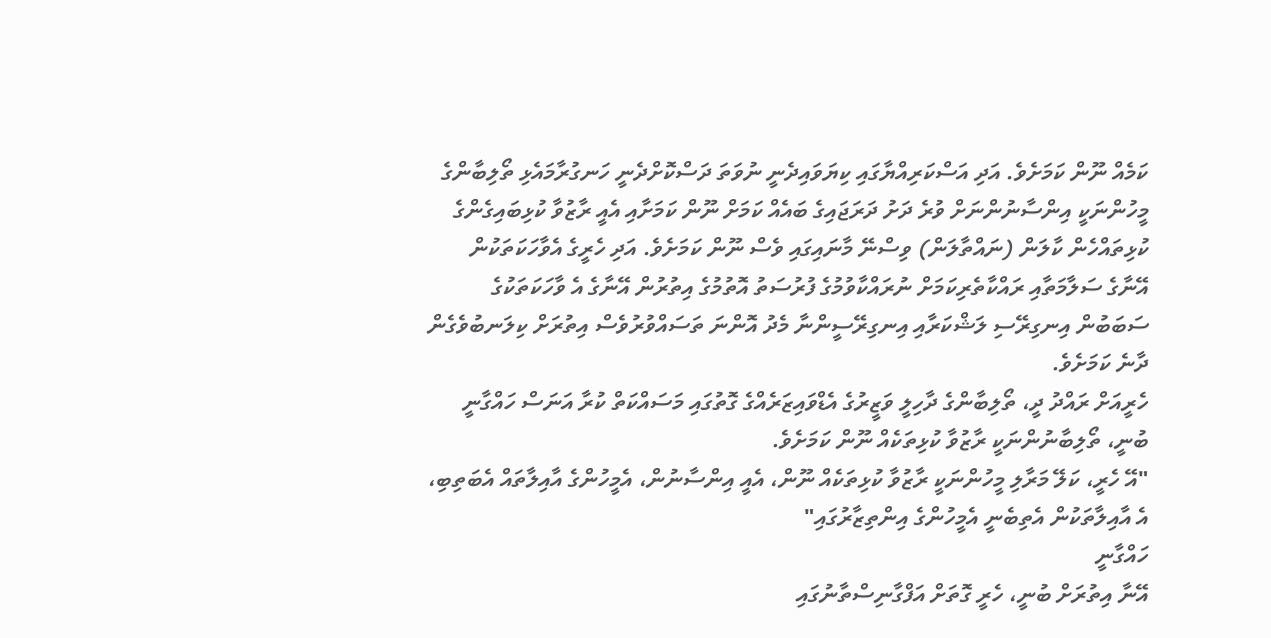ކަމެއް ނޫން ކަމަށެވެ. އަދި އަސްކަރިއްޔާގައި ކިޔަވައިދެނީ ނުވަތަ ދަސްކޮށްދެނީ ހަނގުރާމައެޅި ތޯލިބާންގެ މީހުންނަކީ އިންސާނުންނަށް ވުރެ ދަށު ދަރަޖައިގެ ބައެއް ކަމަށް ނޫން ކަމަށާއި އެއީ ރާޒުވާ ކުޅިބައިގެންގެ ކުޅިތައްހެން ކާލަން (ނައްތާލަން) ވިސްނޭ މާނައިގައި ވެސް ނޫން ކަމަށެވެ. އަދި ހެރީގެ އެވާހަކަތަކުން އޭނާގެ ސަލާމަތާއި ރައްކާތެރިކަމަށް ނުރައްކާވުމުގެ ފުރުސަތު އޮތުމުގެ އިތުރުން އޭނާގެ އެ ވާހަކަތަކުގެ ސަބަބުން އިނގިރޭސި ލަޝްކަރާއި އިނގިރޭސީންނާ މެދު އޮންނަ ތަސައްވުރުވެސް އިތުރަށް ކިލަނބުވެގެން ދާނެ ކަމަށެވެ.
ހެރީއަށް ރައްދު ދީ، ތޯލިބާންގެ ދާހިލީ ވަޒީރުގެ އެޑްވައިޒަރެއްގެ ގޮތުގައި މަސައްކަތް ކުރާ އަނަސް ހައްގާނީ ބުނީ، ތޯލިބާނުންނަކީ ރާޒުވާ ކުޅިތަކެއް ނޫން ކަމަށެވެ.
"އޭ ހެރީ، ކަލޭ މަރާލި މީހުންނަކީ ރާޒުވާ ކުޅިތަކެއް ނޫން، އެއީ އިންސާނުން، އެމީހުންގެ އާއިލާތައް އެބަތިބި، އެ އާއިލާތަކުން އެތިބެނީ އެމީހުންގެ އިންތިޒާރުގައި"
ހައްގާނީ
އޭނާ އިތުރަށް ބުނީ، ހެރީ ގޮތަށް އަފްގާނިސްތާނުގައި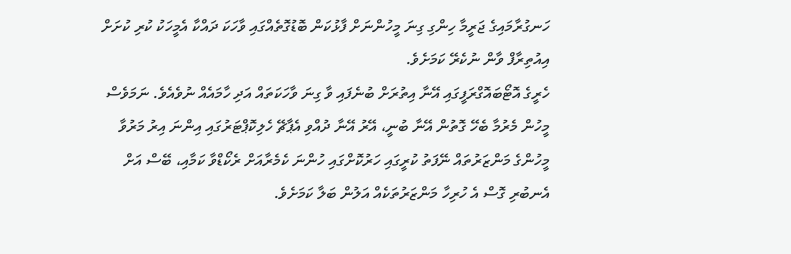ހަނގުރާމައިގެ ޖަރީމާ ހިންގި ގިނަ މީހުންނަށް ފާޅުކަން ބޮޑުގޮތެއްގައި ވާހަކަ ދައްކާ އެމީހަކު ކުރި ކުށަށް އިއުތިރާފް ވާން ނުކެރޭ ކަމަށެވެ.
ހެރީގެ އޮޓޯބައޮގްރަފީގައި އޭނާ އިތުރަށް ބުނެފައި ވާ ގިނަ ވާހަކަތައް އަދި ހާމައެއް ނުވެއެވެ. ނަމަވެސް މީހުން މެރުމާ ބެހޭ ގޮތުން އޭނާ ބުނީ، އޭރު އޭނާ ދުއްވި އެޕާޗޭ ހެލިކޮޕްޓަރުގައި އިންނަ އިރު މަރުވާ މީހުންގެ މަންޒަރުތައް ނޭފަތު ކުރީގައި ހަރުކޮށްގައި ހުންނަ ކެމެރާއަށް ރެކޯޑްވާ ކަމާއި، ބޭސް އަށް އެނބުރި ގޮސް އެ ހުރިހާ މަންޒަރުތަކެއް އަލުން ބަލާ ކަމަށެވެ.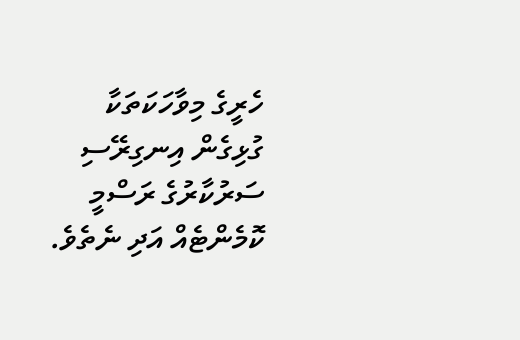ހެރީގެ މިވާހަކަތަކާ ގުޅިގެން އިނގިރޭސި ސަރުކާރުގެ ރަސްމީ ކޮމެންޓެއް އަދި ނެތެވެ.